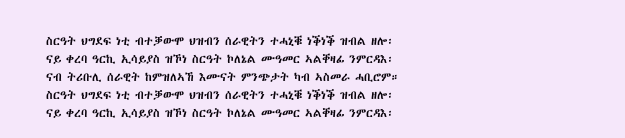ስርዓት ህግደፍ ነቲ ብተቓውሞ ህዝብን ሰራዊትን ተሓኒቑ ነቕነቕ ዝብል ዘሎ፡ ናይ ቀረባ ዓርኪ ኢሳይያስ ዝኾነ ስርዓት ኮለኔል ሙዓመር ኣልቐዛፊ ንምርዳእ፡ ናብ ትሪቡሊ ሰራዊት ከምዝለኣኸ እሙናት ምንጭታት ካብ ኣስመራ ሓቢሮም።
ስርዓት ህግደፍ ነቲ ብተቓውሞ ህዝብን ሰራዊትን ተሓኒቑ ነቕነቕ ዝብል ዘሎ፡ ናይ ቀረባ ዓርኪ ኢሳይያስ ዝኾነ ስርዓት ኮለኔል ሙዓመር ኣልቐዛፊ ንምርዳእ፡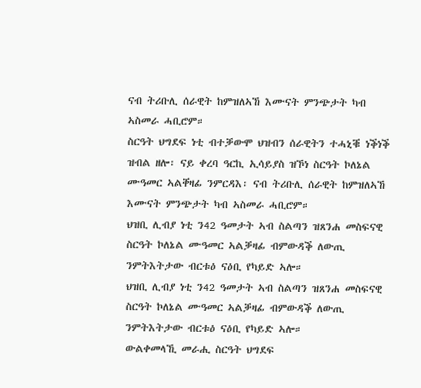ናብ ትሪቡሊ ሰራዊት ከምዝለኣኸ እሙናት ምንጭታት ካብ ኣስመራ ሓቢሮም።
ስርዓት ህግደፍ ነቲ ብተቓውሞ ህዝብን ሰራዊትን ተሓኒቑ ነቕነቕ ዝብል ዘሎ፡ ናይ ቀረባ ዓርኪ ኢሳይያስ ዝኾነ ስርዓት ኮለኔል ሙዓመር ኣልቐዛፊ ንምርዳእ፡ ናብ ትሪቡሊ ሰራዊት ከምዝለኣኸ እሙናት ምንጭታት ካብ ኣስመራ ሓቢሮም።
ህዝቢ ሊብያ ነቲ ን42 ዓመታት ኣብ ስልጣን ዝጸንሐ መስፍናዊ ስርዓት ኮለኔል ሙዓመር ኣልቓዛፊ ብምውዳቕ ለውጢ ንምትእትታው ብርቱዕ ናዕቢ የካይድ ኣሎ።
ህዝቢ ሊብያ ነቲ ን42 ዓመታት ኣብ ስልጣን ዝጸንሐ መስፍናዊ ስርዓት ኮለኔል ሙዓመር ኣልቓዛፊ ብምውዳቕ ለውጢ ንምትእትታው ብርቱዕ ናዕቢ የካይድ ኣሎ።
ውልቀመላኺ መራሒ ስርዓት ህግደፍ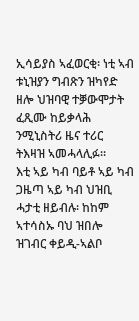ኢሳይያስ ኣፈወርቂ፡ ነቲ ኣብ ቱኒዝያን ግብጽን ዝካየድ ዘሎ ህዝባዊ ተቓውሞታት ፈጺሙ ከይቃላሕ ንሚኒስትሪ ዜና ተሪር ትእዛዝ ኣመሓላሊፉ።
እቲ ኣይ ካብ ባይቶ ኣይ ካብ ጋዜጣ ኣይ ካብ ህዝቢ ሓታቲ ዘይብሉ፡ ከከም ኣተሳስኡ ባህ ዝበሎ ዝገብር ቀይዲ-ኣልቦ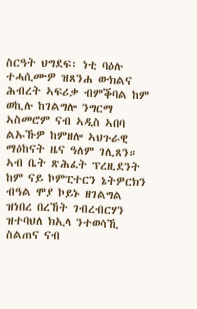ስርዓት ህግደፍ፡ ነቲ ባዕሉ ተሓሲሙዎ ዝጸንሐ ውክልና ሕብረት ኣፍሪቃ ብምቕባል ከም ወኪሉ ከገልግሎ ንግርማ ኣስመሮም ናብ ኣዲስ ኣበባ ልኡኹዎ ከምዘሎ ኣህጉራዊ ማዕከናት ዜና ዓለም ገሊጸን።
ኣብ ቤት ጽሕፈት ፕረዚደንት ከም ናይ ኮምፒተርን ኔትዎርክን ብዓል ሞያ ኮይኑ ዘገልግል ዝነበረ በረኸት ገብረብርሃን ዝተባህለ ክኢላ ንተወሳኺ ስልጠና ናብ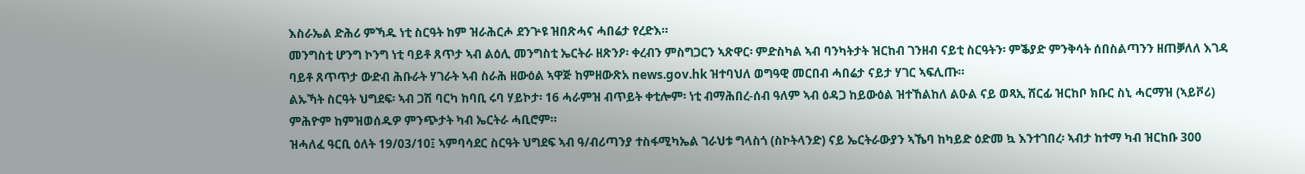እስራኤል ድሕሪ ምኻዱ ነቲ ስርዓት ከም ዝራሕርሖ ደንጕዩ ዝበጽሓና ሓበሬታ የረድእ።
መንግስቲ ሆንግ ኮንግ ነቲ ባይቶ ጸጥታ ኣብ ልዕሊ መንግስቲ ኤርትራ ዘጽንዖ፡ ቀረብን ምስግጋርን ኣጽዋር፡ ምድስካል ኣብ ባንካትታት ዝርከብ ገንዘብ ናይቲ ስርዓትን፡ ምቕያድ ምንቅሳት ሰበስልጣንን ዘጠቓለለ እገዳ ባይቶ ጸጥጥታ ውድብ ሕቡራት ሃገራት ኣብ ስራሕ ዘውዕል ኣዋጅ ከምዘውጽአ news.gov.hk ዝተባህለ ወግዓዊ መርበብ ሓበሬታ ናይታ ሃገር ኣፍሊጡ።
ልኡኻት ስርዓት ህግደፍ፡ ኣብ ጋሽ ባርካ ከባቢ ሩባ ሃይኮታ፡ 16 ሓራምዝ ብጥይት ቀቲሎም፡ ነቲ ብማሕበረ-ሰብ ዓለም ኣብ ዕዳጋ ከይውዕል ዝተኸልከለ ልዑል ናይ ወጻኢ ሸርፊ ዝርከቦ ክቡር ስኒ ሓርማዝ (ኣይቮሪ) ምሕዮም ከምዝወሰዱዎ ምንጭታት ካብ ኤርትራ ሓቢሮም።
ዝሓለፈ ዓርቢ ዕለት 19/03/10፤ ኣምባሳደር ስርዓት ህግደፍ ኣብ ዓ/ብሪጣንያ ተስፋሚካኤል ገራህቱ ግላስጎ (ስኮትላንድ) ናይ ኤርትራውያን ኣኼባ ከካይድ ዕድመ ኳ እንተገበረ፡ ኣብታ ከተማ ካብ ዝርከቡ 300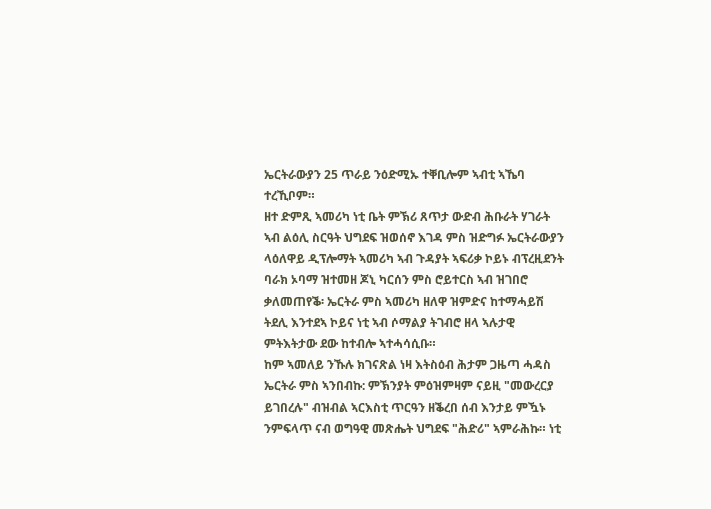ኤርትራውያን 25 ጥራይ ንዕድሚኡ ተቐቢሎም ኣብቲ ኣኼባ ተረኺቦም።
ዘተ ድምጺ ኣመሪካ ነቲ ቤት ምኽሪ ጸጥታ ውድብ ሕቡራት ሃገራት ኣብ ልዕሊ ስርዓት ህግደፍ ዝወሰኖ እገዳ ምስ ዝድግፉ ኤርትራውያን
ላዕለዋይ ዲፕሎማት ኣመሪካ ኣብ ጉዳያት ኣፍሪቃ ኮይኑ ብፕረዚደንት ባራክ ኦባማ ዝተመዘ ጆኒ ካርሰን ምስ ሮይተርስ ኣብ ዝገበሮ ቃለመጠየቕ፡ ኤርትራ ምስ ኣመሪካ ዘለዋ ዝምድና ከተማሓይሽ ትደሊ እንተደኣ ኮይና ነቲ ኣብ ሶማልያ ትገብሮ ዘላ ኣሉታዊ ምትእትታው ደው ከተብሎ ኣተሓሳሲቡ።
ከም ኣመለይ ንኹሉ ክገናጽል ነዛ እትስዕብ ሕታም ጋዜጣ ሓዳስ ኤርትራ ምስ ኣንበብኩ: ምኽንያት ምዕዝምዛም ናይዚ "መውረርያ ይገበረሉ" ብዝብል ኣርእስቲ ጥርዓን ዘቕረበ ሰብ እንታይ ምዃኑ ንምፍላጥ ናብ ወግዓዊ መጽሔት ህግደፍ "ሕድሪ" ኣምራሕኩ። ነቲ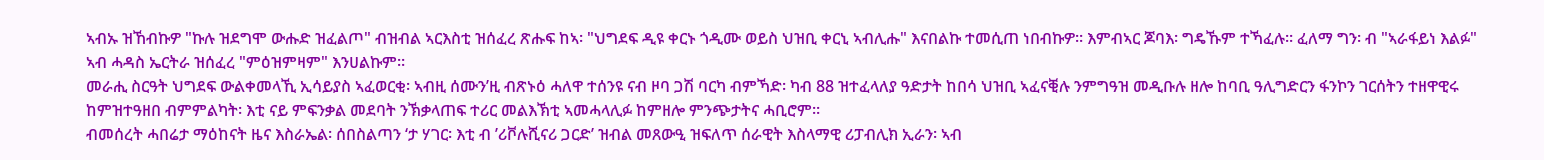ኣብኡ ዝኸብኩዎ "ኩሉ ዝደግሞ ውሑድ ዝፈልጦ" ብዝብል ኣርእስቲ ዝሰፈረ ጽሑፍ ከኣ፡ "ህግደፍ ዲዩ ቀርኑ ጎዲሙ ወይስ ህዝቢ ቀርኒ ኣብሊሑ" እናበልኩ ተመሲጠ ነበብኩዎ። እምብኣር ጆባእ፡ ግዴኹም ተኻፈሉ። ፈለማ ግን፡ ብ "ኣራፋይነ እልፉ" ኣብ ሓዳስ ኤርትራ ዝሰፈረ "ምዕዝምዛም" እንሀልኩም።
መራሒ ስርዓት ህግደፍ ውልቀመላኺ ኢሳይያስ ኣፈወርቂ፡ ኣብዚ ሰሙን’ዚ ብጽኑዕ ሓለዋ ተሰንዩ ናብ ዞባ ጋሽ ባርካ ብምኻድ፡ ካብ 88 ዝተፈላለያ ዓድታት ከበሳ ህዝቢ ኣፈናቒሉ ንምግዓዝ መዲቡሉ ዘሎ ከባቢ ዓሊግድርን ፋንኮን ገርሰትን ተዘዋዊሩ ከምዝተዓዘበ ብምምልካት፡ እቲ ናይ ምፍንቃል መደባት ንኽቃላጠፍ ተሪር መልእኽቲ ኣመሓላሊፉ ከምዘሎ ምንጭታትና ሓቢሮም።
ብመሰረት ሓበሬታ ማዕከናት ዜና እስራኤል፡ ሰበስልጣን ‘ታ ሃገር፡ እቲ ብ ’ሪቮሉሺናሪ ጋርድ’ ዝብል መጸውዒ ዝፍለጥ ሰራዊት እስላማዊ ሪፓብሊክ ኢራን፡ ኣብ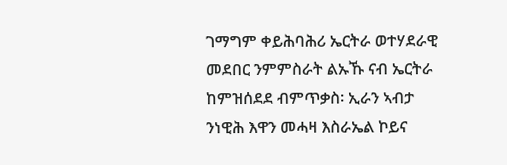ገማግም ቀይሕባሕሪ ኤርትራ ወተሃደራዊ መደበር ንምምስራት ልኡኹ ናብ ኤርትራ ከምዝሰደደ ብምጥቃስ፡ ኢራን ኣብታ ንነዊሕ እዋን መሓዛ እስራኤል ኮይና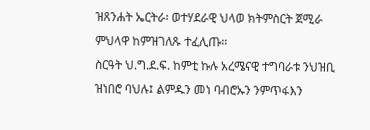ዝጸንሐት ኤርትራ፡ ወተሃደራዊ ህላወ ክትምስርት ጀሚራ ምህላዋ ከምዝገለጹ ተፈሊጡ።
ስርዓት ህ.ግ.ደ.ፍ. ከምቲ ኩሉ አረሜናዊ ተግባራቱ ንህዝቢ ዝነበሮ ባህሉ፤ ልምዱን መነ ባብሮኡን ንምጥፋእን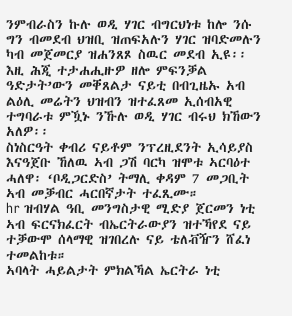ንምብራስን ኩሉ ወዲ ሃገር ብግርህነቱ ከሎ ንሱ ግን ብመደብ ህዝቢ ዝጠፍአሉን ሃገር ዝባድመሉን ካብ መጀመርያ ዝሐንጸጾ ስዉር መደብ ኢዩ፡፡ እዚ ሕጂ ተታሐሒዙዎ ዘሎ ምፍንቓል ዓድታት’ውን መቐጸልታ ናይቲ በብጊዜኡ አብ ልዕሊ መሬትን ህዝብን ዝተፈጸመ ኢሰብአዊ ተግባራቱ ምዃኑ ንኹሉ ወዲ ሃገር ብሩህ ክኸውን አለዎ፡፡
ስነስርዓት ቀብሪ ናይቶም ንፕረዚደንት ኢሳይያስ እናዓጀቡ ኸለዉ ኣብ ጋሽ ባርካ ዝሞቱ ኣርባዕተ ሓለዋ፡ ‘ቦዲጋርድስ’ ትማሊ ቀዳም 7 መጋቢት ኣብ መቓብር ሓርበኛታት ተፈጺሙ።
hr ዝብሃል ዓቢ መንግስታዊ ሚድያ ጀርመን ነቲ ኣብ ፍርናክፈርት ብኤርትራውያን ዝተኻየደ ናይ ተቓውሞ ሰላማዊ ዝገበረሉ ናይ ቴለቭዥን ሸፈነ ተመልከቱ።
ኣባላት ሓይልታት ምክልኻል ኤርትራ ነቲ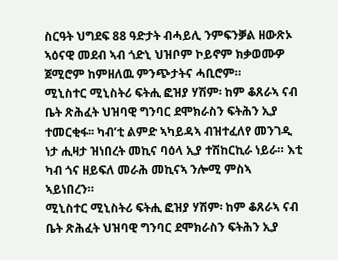ስርዓት ህግደፍ 88 ዓድታት ብሓይሊ ንምፍንቓል ዘውጽኦ ኣዕናዊ መደብ ኣብ ጎድኒ ህዝቦም ኮይኖም ክቃወሙዎ ጀሚሮም ከምዘለዉ ምንጭታትና ሓቢሮም።
ሚኒስተር ሚኒስትሪ ፍትሒ ፎዝያ ሃሽም፡ ከም ቆጸራኣ ናብ ቤት ጽሕፈት ህዝባዊ ግንባር ደሞክራስን ፍትሕን ኢያ ተመርቂፋ፡፡ ካብ’ቲ ልምድ ኣካይዳኣ ብዝተፈለየ መንገዲ ነታ ሒዛታ ዝነበረት መኪና ባዕላ ኢያ ተሽከርኪራ ነይራ። እቲ ካብ ጎና ዘይፍለ መራሕ መኪናኣ ንሎሚ ምስኣ ኣይነበረን።
ሚኒስተር ሚኒስትሪ ፍትሒ ፎዝያ ሃሽም፡ ከም ቆጸራኣ ናብ ቤት ጽሕፈት ህዝባዊ ግንባር ደሞክራስን ፍትሕን ኢያ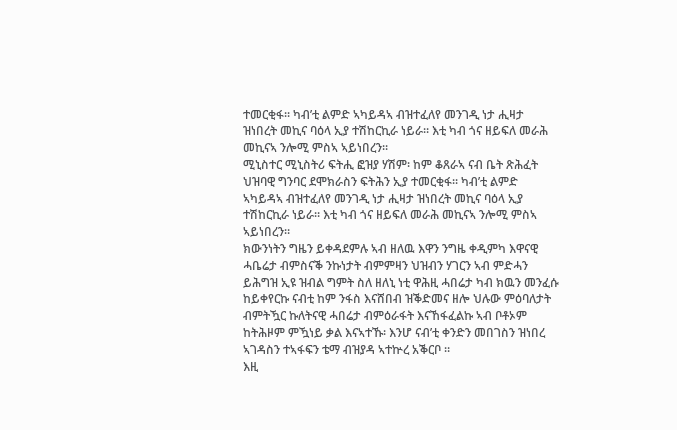ተመርቂፋ፡፡ ካብ’ቲ ልምድ ኣካይዳኣ ብዝተፈለየ መንገዲ ነታ ሒዛታ ዝነበረት መኪና ባዕላ ኢያ ተሽከርኪራ ነይራ። እቲ ካብ ጎና ዘይፍለ መራሕ መኪናኣ ንሎሚ ምስኣ ኣይነበረን።
ሚኒስተር ሚኒስትሪ ፍትሒ ፎዝያ ሃሽም፡ ከም ቆጸራኣ ናብ ቤት ጽሕፈት ህዝባዊ ግንባር ደሞክራስን ፍትሕን ኢያ ተመርቂፋ፡፡ ካብ’ቲ ልምድ ኣካይዳኣ ብዝተፈለየ መንገዲ ነታ ሒዛታ ዝነበረት መኪና ባዕላ ኢያ ተሽከርኪራ ነይራ። እቲ ካብ ጎና ዘይፍለ መራሕ መኪናኣ ንሎሚ ምስኣ ኣይነበረን።
ክውንነትን ግዜን ይቀዳደምሉ ኣብ ዘለዉ እዋን ንግዜ ቀዲምካ እዋናዊ ሓቤሬታ ብምስናቕ ንኩነታት ብምምዛን ህዝብን ሃገርን ኣብ ምድሓን ይሕግዝ ኢዩ ዝብል ግምት ስለ ዘለኒ ነቲ ዋሕዚ ሓበሬታ ካብ ክዉን መንፈሱ ከይቀየርኩ ናብቲ ከም ንፋስ እናሸበብ ዝቕድመና ዘሎ ህሉው ምዕባለታት ብምትዃር ኩለትናዊ ሓበሬታ ብምዕራፋት እናኸፋፈልኩ ኣብ ቦቶኦም ከትሕዞም ምዃነይ ቃል እናኣተኹ፡ እንሆ ናብ’ቲ ቀንድን መበገስን ዝነበረ ኣገዳስን ተኣፋፍን ቴማ ብዝያዳ ኣተኵረ አቕርቦ ።
እዚ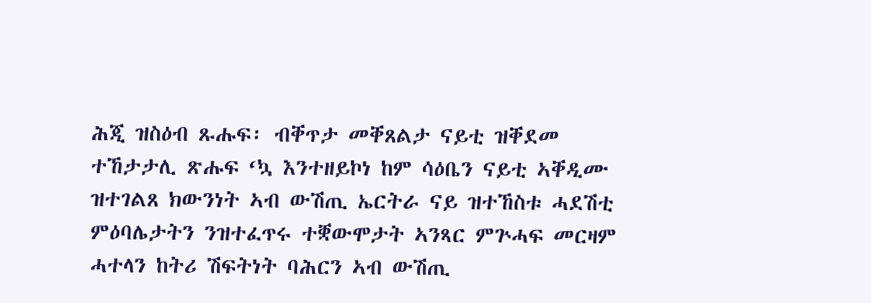ሕጂ ዝስዕብ ጹሑፍ፡ ብቐጥታ መቐጸልታ ናይቲ ዝቐደመ ተኸታታሊ ጽሑፍ ‘ኳ እንተዘይኮነ ከም ሳዕቤን ናይቲ ኣቐዲሙ ዝተገልጸ ክውንነት ኣብ ውሽጢ ኤርትራ ናይ ዝተኸስቱ ሓደሽቲ ምዕባሌታትን ንዝተፈጥሩ ተቛውሞታት ኣንጻር ምጕሓፍ መርዛም ሓተላን ከትሪ ሽፍትነት ባሕርን ኣብ ውሽጢ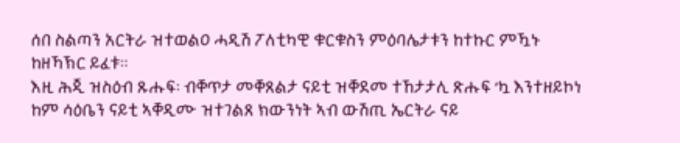ሰበ ስልጣን አርትራ ዝተወልዐ ሓዲሽ ፖለቲካዊ ቁርቁስን ምዕባሌታቱን ከተኩር ምዃኑ ከዘኻኽር ይፈቱ፡፡
እዚ ሕጂ ዝስዕብ ጹሑፍ፡ ብቐጥታ መቐጸልታ ናይቲ ዝቐደመ ተኸታታሊ ጽሑፍ ‘ኳ እንተዘይኮነ ከም ሳዕቤን ናይቲ ኣቐዲሙ ዝተገልጸ ክውንነት ኣብ ውሽጢ ኤርትራ ናይ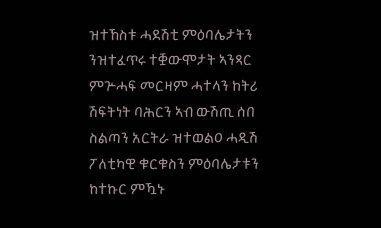ዝተኸስቱ ሓደሽቲ ምዕባሌታትን ንዝተፈጥሩ ተቛውሞታት ኣንጻር ምጕሓፍ መርዛም ሓተላን ከትሪ ሽፍትነት ባሕርን ኣብ ውሽጢ ሰበ ስልጣን አርትራ ዝተወልዐ ሓዲሽ ፖለቲካዊ ቁርቁስን ምዕባሌታቱን ከተኩር ምዃኑ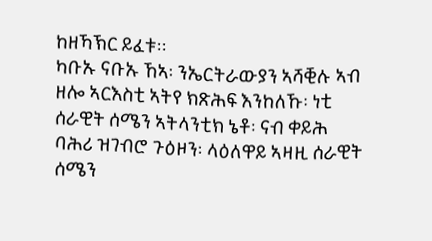ከዘኻኽር ይፈቱ፡፡
ካቡኡ ናቡኡ ኸኣ፡ ንኤርትራውያን ኣሻቒሉ ኣብ ዘሎ ኣርእስቲ ኣትየ ክጽሕፍ እንከለኹ፡ ነቲ ሰራዊት ሰሜን ኣትላንቲክ ኔቶ፡ ናብ ቀይሕ ባሕሪ ዝገብሮ ጉዕዞን፡ ላዕለዋይ ኣዛዚ ሰራዊት ሰሜን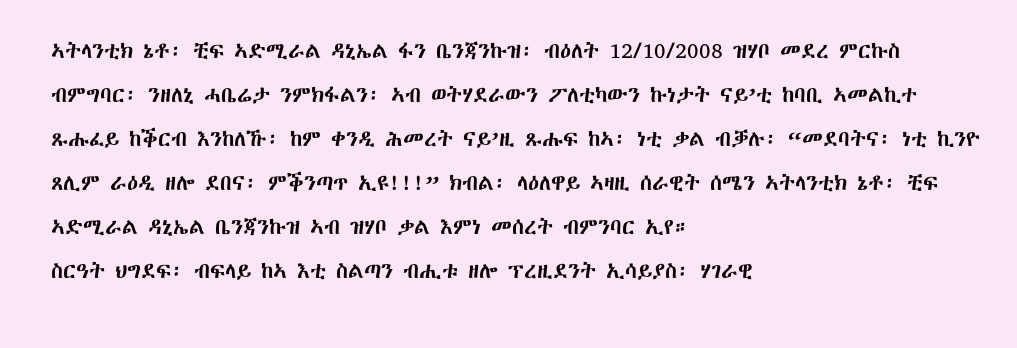ኣትላንቲክ ኔቶ፡ ቺፍ ኣድሚራል ዳኒኤል ፋን ቤንጃንኩዝ፡ ብዕለት 12/10/2008 ዝሃቦ መደረ ምርኩስ ብምግባር፡ ንዘለኒ ሓቤሬታ ንምክፋልን፡ ኣብ ወትሃደራውን ፖለቲካውን ኩነታት ናይ’ቲ ከባቢ ኣመልኪተ ጹሑፈይ ከቕርብ እንከለኹ፡ ከም ቀንዲ ሕመረት ናይ’ዚ ጹሑፍ ከኣ፡ ነቲ ቃል ብቓሉ፡ “መደባትና፡ ነቲ ኪንዮ ጸሊም ራዕዲ ዘሎ ደበና፡ ምቕንጣጥ ኢዩ!!!” ክብል፡ ላዕለዋይ ኣዛዚ ሰራዊት ሰሜን ኣትላንቲክ ኔቶ፡ ቺፍ ኣድሚራል ዳኒኤል ቤንጃንኩዝ ኣብ ዝሃቦ ቃል እምነ መሰረት ብምንባር ኢየ።
ስርዓት ህግደፍ፡ ብፍላይ ከኣ እቲ ስልጣን ብሒቱ ዘሎ ፕረዚደንት ኢሳይያስ፡ ሃገራዊ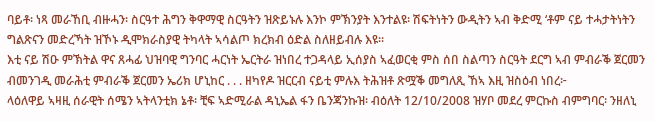ባይቶ፡ ነጻ መራኸቢ ብዙሓን፡ ስርዓተ ሕግን ቅዋማዊ ስርዓትን ዝጽይኑሉ እንኮ ምኽንያት እንተልዩ፡ ሽፍትነትን ውዲትን ኣብ ቅድሚ ‘ቶም ናይ ተሓታትነትን ግልጽናን መድረኻት ዝኾኑ ዲሞክራስያዊ ትካላት ኣሳልጦ ክረክብ ዕድል ስለዘይብሉ እዩ።
እቲ ናይ ሽዑ ምኽትል ዋና ጸሓፊ ህዝባዊ ግንባር ሓርነት ኤርትራ ዝነበረ ተጋዳላይ ኢሰያስ ኣፈወርቂ ምስ ሰበ ስልጣን ስርዓት ደርግ ኣብ ምብራቕ ጀርመን ብመንገዲ መራሕቲ ምብራቕ ጀርመን ኤሪክ ሆኒከር . . . ዘካየዶ ዝርርብ ናይቲ ምሉእ ትሕዝቶ ጽሟቕ መግለጺ ኸኣ እዚ ዝስዕብ ነበረ፦
ላዕለዋይ ኣዛዚ ሰራዊት ሰሜን ኣትላንቲክ ኔቶ፡ ቺፍ ኣድሚራል ዳኒኤል ፋን ቤንጃንኩዝ፡ ብዕለት 12/10/2008 ዝሃቦ መደረ ምርኩስ ብምግባር፡ ንዘለኒ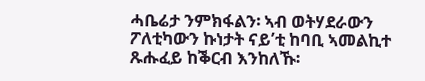ሓቤሬታ ንምክፋልን፡ ኣብ ወትሃደራውን ፖለቲካውን ኩነታት ናይ’ቲ ከባቢ ኣመልኪተ ጹሑፈይ ከቕርብ እንከለኹ፡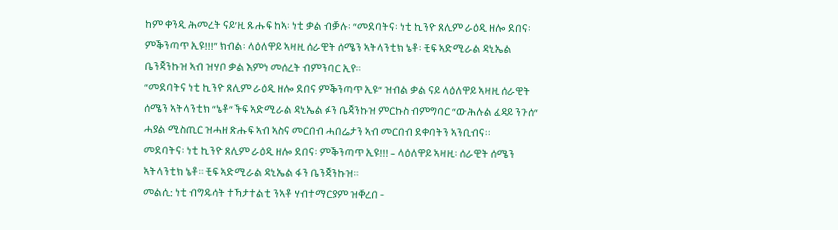ከም ቀንዲ ሕመረት ናይ’ዚ ጹሑፍ ከኣ፡ ነቲ ቃል ብቓሉ፡ “መደባትና፡ ነቲ ኪንዮ ጸሊም ራዕዲ ዘሎ ደበና፡ ምቕንጣጥ ኢዩ!!!” ክብል፡ ላዕለዋይ ኣዛዚ ሰራዊት ሰሜን ኣትላንቲክ ኔቶ፡ ቺፍ ኣድሚራል ዳኒኤል ቤንጃንኩዝ ኣብ ዝሃቦ ቃል እምነ መሰረት ብምንባር ኢየ።
“መደባትና ነቲ ኪንዮ ጸሊም ራዕዲ ዘሎ ደበና ምቕንጣጥ ኢዩ“ ዝብል ቃል ናይ ላዕለዋይ ኣዛዚ ሰራዊት ሰሜን ኣትላንቲክ “ኔቶ“ ችፍ ኣድሚራል ዳኒኤል ፉን ቤጃንኩዝ ምርኩስ ብምግባር “ውሕሉል ፈዳይ ንጉሰ“ ሓያል ሚስጢር ዝሓዘ ጽሑፍ ኣብ ኣስና መርበብ ሓበሬታን ኣብ መርበብ ደቀባትን ኣንቢብና፡፡
መደባትና፡ ነቲ ኪንዮ ጸሊም ራዕዲ ዘሎ ደበና፡ ምቕንጣጥ ኢዩ!!! – ላዕለዋይ ኣዛዚ፡ ሰራዊት ሰሜን ኣትላንቲክ ኔቶ። ቺፍ ኣድሚራል ዳኒኤል ፋን ቤንጃንኩዝ።
መልሲ: ነቲ ብግዱሳት ተኻታተልቲ ንኣቶ ሃብተማርያም ዝቐረበ -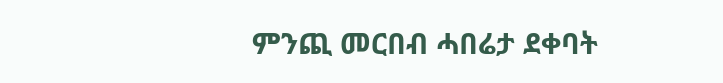ምንጪ መርበብ ሓበሬታ ደቀባት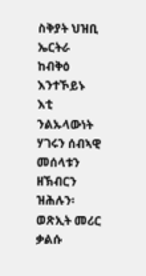ስቅያት ህዝቢ ኤርትራ ከብቅዕ እንተኾይኑ እቲ ንልኡላውነት ሃገሩን ሰብኣዊ መሰላቱን ዘኽብርን ዝሕሉን፡ ወጽኢት መሪር ቃልሱ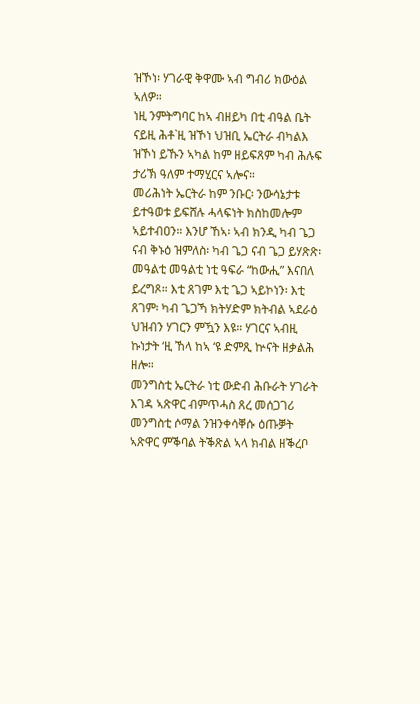ዝኾነ፡ ሃገራዊ ቅዋሙ ኣብ ግብሪ ክውዕል ኣለዎ።
ነዚ ንምትግባር ከኣ ብዘይካ በቲ ብዓል ቤት ናይዚ ሕቶ`ዚ ዝኾነ ህዝቢ ኤርትራ ብካልእ ዝኾነ ይኹን ኣካል ከም ዘይፍጸም ካብ ሕሉፍ ታሪኽ ዓለም ተማሂርና ኣሎና።
መሪሕነት ኤርትራ ከም ንቡር፡ ንውሳኔታቱ ይተዓወቱ ይፍሸሉ ሓላፍነት ክስከመሎም ኣይተብዐን። እንሆ ኸኣ፡ ኣብ ክንዲ ካብ ጌጋ ናብ ቅኑዕ ዝምለስ፡ ካብ ጌጋ ናብ ጌጋ ይሃጽጽ፡ መዓልቲ መዓልቲ ነቲ ዓፍራ “ከውሒ” እናበለ ይረግጾ። እቲ ጸገም እቲ ጌጋ ኣይኮነን፡ እቲ ጸገም፡ ካብ ጌጋኻ ክትሃድም ክትብል ኣደራዕ ህዝብን ሃገርን ምዃን እዩ። ሃገርና ኣብዚ ኩነታት ‘ዚ ኸላ ከኣ ‘ዩ ድምጺ ኵናት ዘቃልሕ ዘሎ።
መንግስቲ ኤርትራ ነቲ ውድብ ሕቡራት ሃገራት እገዳ ኣጽዋር ብምጥሓስ ጸረ መሰጋገሪ መንግስቲ ሶማል ንዝንቀሳቐሱ ዕጡቓት ኣጽዋር ምቕባል ትቕጽል ኣላ ክብል ዘቕረቦ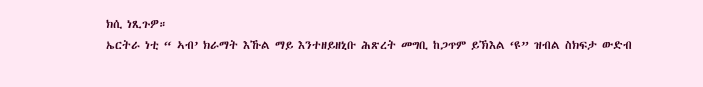ክሲ ነጺጉዎ።
ኤርትራ ነቲ “ ኣብ’ ክራማት እኹል ማይ እንተዘይዘኒቡ ሕጽረት መግቢ ከጋጥም ይኽእል ‘ዩ” ዝብል ስክፍታ ውድብ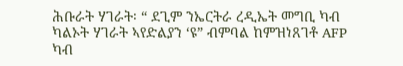ሕቡራት ሃገራት፡ “ ደጊም ንኤርትራ ረዲኤት መግቢ ካብ ካልኦት ሃገራት ኣየድልያን ‘ዩ” ብምባል ከምዝነጸገቶ AFP ካብ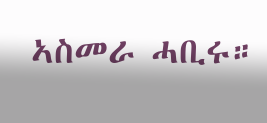ኣስመራ ሓቢሩ።